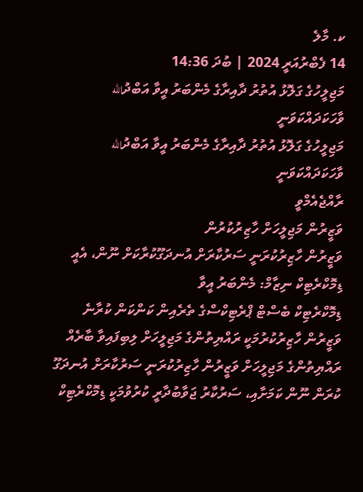ކ. މާލެ
14 ފެބްރުއަރީ 2024 | ބުދަ 14:36
މަޖިލީހުގެ ގަލޮޅު އުތުރު ދާއިރާގެ މެންބަރު އީވާ އަބްދުالله ވާހަކަދައްކަވަނީ
މަޖިލީހުގެ ގަލޮޅު އުތުރު ދާއިރާގެ މެންބަރު އީވާ އަބްދުالله ވާހަކަދައްކަވަނީ
ރާއްޖެއެމްވީ
ވަޒީރުން މަޖިލީހަށް ހާޒިރުކުރުން
ވަޒީރުން ހާޒިރުކުރަނީ ސަރުކާރަށް އުނދަގޫކުރާކަށް ނޫން، އެއީ ޑިމޮކްރެޓިކް ނިޒާމް: މެންބަރު އީވާ
ޑިމޮކްރެޓިކް ބެސްޓް ޕްރެޓިކްސްގެ ތެރެއިން ކަންކަން ކުރާނެ
ވަޒީރުން ހާޒިރުކުރުމަކީ ރައްޔިތުންގެ މަޖިލީހަށް ލިބިފައިވާ ބާރެއް
ރައްޔިތުންގެ މަޖިލީހަށް ވަޒީރުން ހާޒިރުކުރަނީ ސަރުކާރަށް އުނދަގޫ ކުރަން ނޫން ކަމަށާއި، ސަރުކާރު ޖަވާބުދާރީ ކުރުވުމަކީ ޑިމޮކްރެޓިކް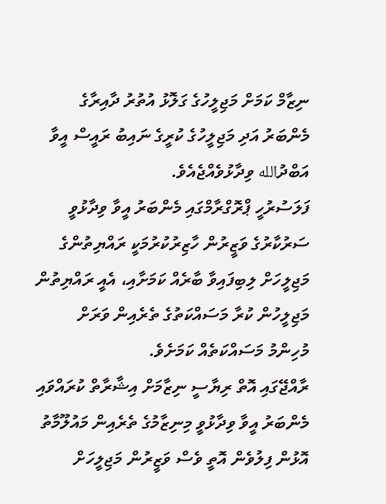ނިޒާމް ކަމަށް މަޖިލީހުގެ ގަލޮޅު އުތުރު ދާއިރާގެ މެންބަރު އަދި މަޖިލީހުގެ ކުރީގެ ނައިބު ރައީސް އީވާ އަބްދުالله ވިދާޅުވެއްޖެއެވެ.
ފަލަސުރުހީ ޕްރޮގްރާމްގައި މެންބަރު އީވާ ވިދާޅުވީ ސަރުކާރުގެ ވަޒީރުން ހާޒިރުކުރުމަކީ ރައްޔިތުންގެ މަޖިލީހަށް ލިބިފައިވާ ބާރެއް ކަމަށާއި، އެއީ ރައްޔިތުން މަޖިލީހުން ކުރާ މަސައްކަތުގެ ތެރެއިން ވަރަށް މުހިންމު މަސައްކަތެއް ކަމަށެވެ.
ރާއްޖޭގައި އޮތް ރިޔާސީ ނިޒާމަށް އިޝާރާތް ކުރައްވައި މެންބަރު އީވާ ވިދާޅުވީ މިނިޒާމުގެ ތެރެއިން މައުލޫމާތު އޮޅުން ފިލުވެން އޮތީ ވެސް ވަޒީރުން މަޖިލީހަށް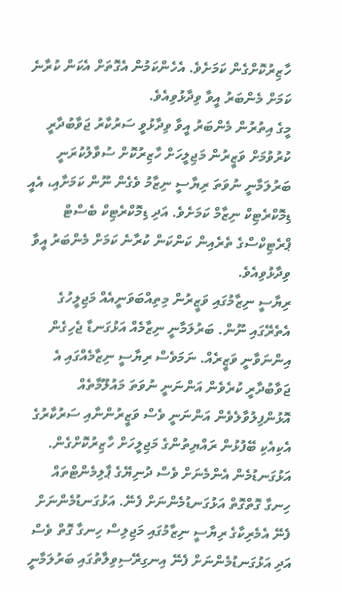ހާޒިރުކޮށްގެން ކަމަށެވެ. އެހެންކަމުން އެގޮތަށް އެކަން ކުރާނެ ކަމަށް މެންބަރު އީވާ ވިދާޅުވިއެވެ.
މީގެ އިތުރުން މެންބަރު އީވާ ވިދާޅުވީ ސަރުކާރު ޖަވާބުދާރީ ކުރުވުމަށް ވަޒީރުން މަޖިލީހަށް ހާޒިރުކޮށް ސުވާލުކުރަނީ ބަރުލަމާނީ ނުވަތަ ރިޔާސީ ނިޒާމު ވެގެން ނޫން ކަމަށާއި، އެއީ ޑިމޮކްރެޓިކް ނިޒާމް ކަމަށެވެ. އަދި ޑިމޮކްރެޓިކް ބެސްޓް ޕްރެޓިކްސްގެ ތެރެއިން ކަންކަން ކުރާނެ ކަމަށް މެންބަރު އީވާ ވިދާޅުވިއެވެ.
ރިޔާސީ ނިޒާމުގައި ވަޒީރުން މިތިއްބަވަނީއެއް މަޖިލީހުގެ އެތެރޭގައި ނޫން. ބަރުލަމާނީ ނިޒާމެއް އަޅުގަނޑާ ޖެހިގެން އިންނަވާނީ ވަޒީރެއް. ނަމަވެސް ރިޔާސީ ނިޒާމެއްގައި އެ ޖަވާބުދާރީ ކުރެވެން އަންނަނީ ނުވަތަ މައުލޫމާތެއް އޮޅުންފިލުވާލެވެން އަންނަނީ ވެސް ވަޒީރުންނާއި ސަރުކާރުގެ އެކިއެކި ބޭފުޅުން ރައްޔިތުންގެ މަޖިލީހަށް ހާޒިރުކޮށްގެން. އަޅުގަނޑުމެން އެންމެނަށް ވެސް ދުނިޔޭގެ ޕާލިމެންޓްތައް ހިނގާ ގޮތްގޮތް އަޅުގަނޑުމެންނަށް ފެނޭ. އަޅުގަނޑުމެންނަށް ފެނޭ އެމެރިކާގެ ރިޔާސީ ނިޒާމުގައި މަޖިލިސް ހިނގާ ގޮތް ވެސް އަދި އަޅުގަނޑުމެންނަށް ފެނޭ އިނގިރޭސިވިލާތުގައި ބަރުލަމާނީ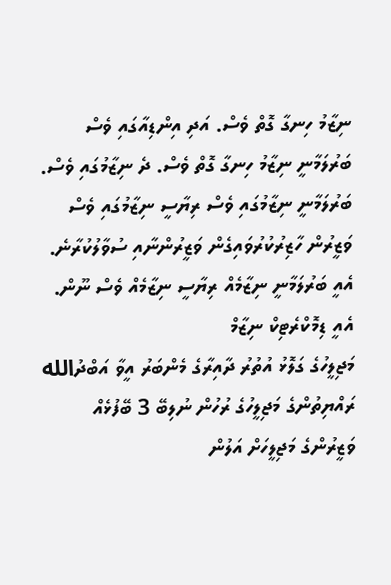ނިޒާމު ހިނގާ ގޮތް ވެސް. އަދި އިންޑިއާގައި ވެސް ބަރުލަމާނީ ނިޒާމު ހިނގާ ގޮތް ވެސް. ދެ ނިޒާމުގައި ވެސް. ބަރުލަމާނީ ނިޒާމުގައި ވެސް ރިޔާސީ ނިޒާމުގައި ވެސް ވަޒީރުން ހާޒިރުކުރުވައިގެން ވަޒީރުންނާއި ސުވާލުކުރާނެ. އެއީ ބަރުލަމާނީ ނިޒާމެއް ރިޔާސީ ނިޒާމެއް ވެސް ނޫން. އެއީ ޑިމޮކްރެޓިކް ނިޒާމް
މަޖިލީހުގެ ގަލޮޅު އުތުރު ދާއިރާގެ މެންބަރު އީވާ އަބްދުالله
ރައްޔިތުންގެ މަޖިލީހުގެ ރުހުން ނުލިބޭ 3 ބޭފުޅެއް ވަޒީރުންގެ މަޖިލީހަށް އަލުން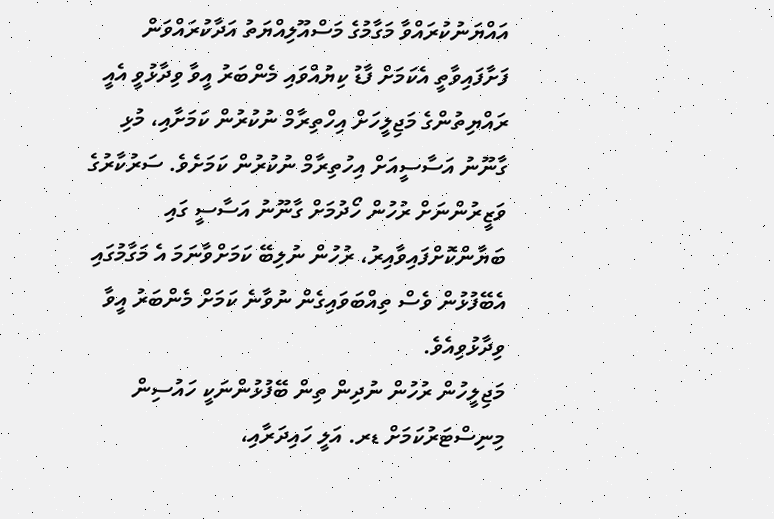އައްޔަނުކުރައްވާ މަގާމުގެ މަސްއޫލިއްޔަތު އަދާކުރައްވަން ފަށާފައިވާތީ އެކަމަށް ފާޑު ކިޔުއްވައި މެންބަރު އީވާ ވިދާޅުވީ އެއީ ރައްޔިތުންގެ މަޖިލީހަށް އިހްތިރާމް ނުކުރުން ކަމަށާއި، މުޅި ގާނޫނު އަސާސީއަށް އިހުތިރާމް ނުކުރުން ކަމަށެވެ. ސަރުކާރުގެ ވަޒީރުންނަށް ރުހުން ހޯދުމަށް ގާނޫނު އަސާސީ ގައި ބަޔާންކޮށްފައިވާއިރު، ރުހުން ނުލިބޭ ކަމަށްވާނަމަ އެ މަގާމުގައި އެބޭފުޅުން ވެސް ތިއްބަވައިގެން ނުވާނެ ކަމަށް މެންބަރު އީވާ ވިދާޅުވިއެވެ.
މަޖިލީހުން ރުހުން ނުދިން ތިން ބޭފުޅުންނަކީ ހައުސިން މިނިސްޓަރުކަމަށް ޑރ. އަލީ ހައިދަރާއި،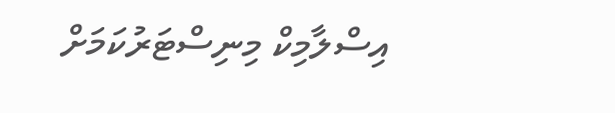އިސްލާމިކް މިނިސްޓަރުކަމަށް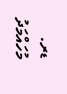ޑރ. މުހައްމަދު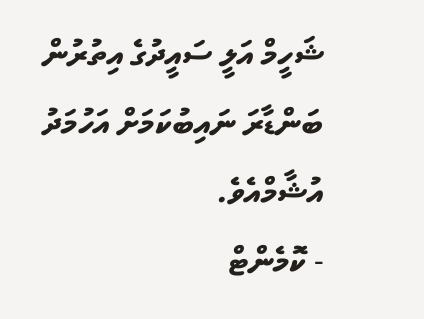ޝަހީމް އަލީ ސައީދުގެ އިތުރުން ބަންޑާރަ ނައިބުކަމަށް އަހުމަދު އުޝާމްއެވެ.
- ކޮމެންޓް